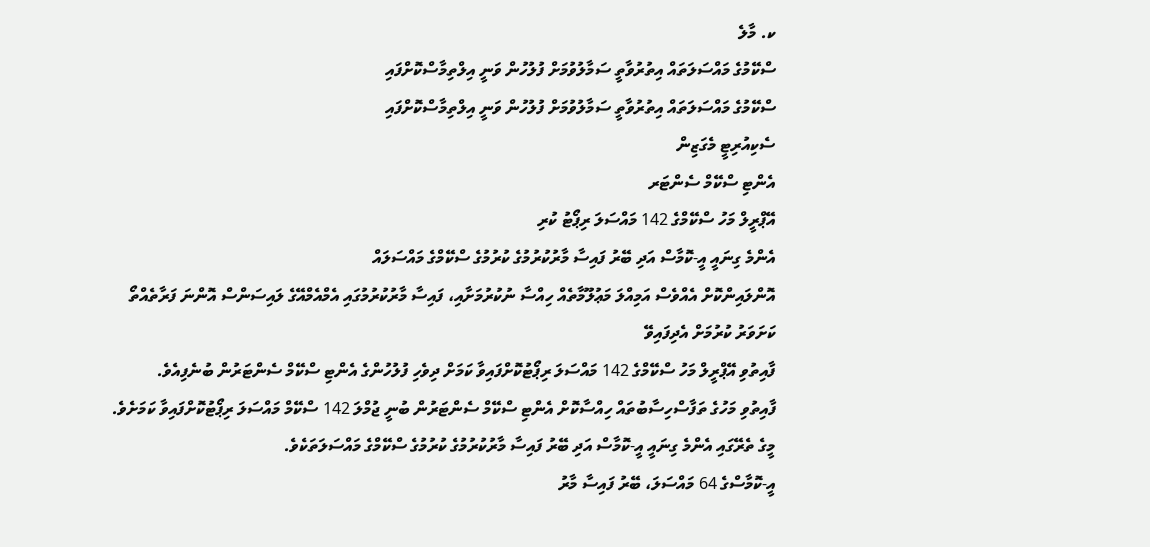ކ. މާލެ
ސްކޭމުގެ މައްސަލަތައް އިތުރުވާތީ ސަމާލުވުމަށް ފުލުހުން ވަނީ އިލްތިމާސްކޮށްފައި
ސްކޭމުގެ މައްސަލަތައް އިތުރުވާތީ ސަމާލުވުމަށް ފުލުހުން ވަނީ އިލްތިމާސްކޮށްފައި
ސެކިއުރިޓީ މެގަޒިން
އެންޓި ސްކޭމް ސެންޓަރ
އޭޕްރީލް މަހު ސްކޭމްގެ 142 މައްސަލަ ރިޕޯޓު ކުރި
އެންމެ ގިނައީ އީ-ކޮމާސް އަދި ބޭރު ފައިސާ މާރުކުރުމުގެ ކުރުމުގެ ސްކޭމްގެ މައްސަލައް
އޮންލައިންކޮށް އެއްވެސް އަމިއްލަ މަޢުލޫމާތެއް ހިއްސާ ނުކުރުމަށާއި، ފައިސާ މާރުކުރުމުގައި އެމްއެމްއޭގެ ލައިސަންސް އޮންނަ ފަރާތެއްތޯ ކަށަވަރު ކުރުމަށް އެދިފައިވޭ
ފާއިތުވި އޭޕްރީލް މަހު ސްކޭމްގެ 142 މައްސަލަ ރިޕޯޓުކޮށްފައިވާ ކަމަށް ދިވެހި ފުލުހުންގެ އެންޓި ސްކޭމް ސެންޓަރުން ބުނެފިއެވެ.
ފާއިތުވި މަހުގެ ތަފާސްހިސާބުތައް ހިއްސާކޮށް އެންޓި ސްކޭމް ސެންޓަރުން ބުނީ ޖުމްލަ 142 ސްކޭމް މައްސަލަ ރިޕޯޓުކޮށްފައިވާ ކަމަށެވެ. މީގެ ތެރޭގައި އެންމެ ގިނައީ އީ-ކޮމާސް އަދި ބޭރު ފައިސާ މާރުކުރުމުގެ ކުރުމުގެ ސްކޭމްގެ މައްސަލަތަކެވެ.
އީ-ކޮމާސްގެ 64 މައްސަލަ، ބޭރު ފައިސާ މާރު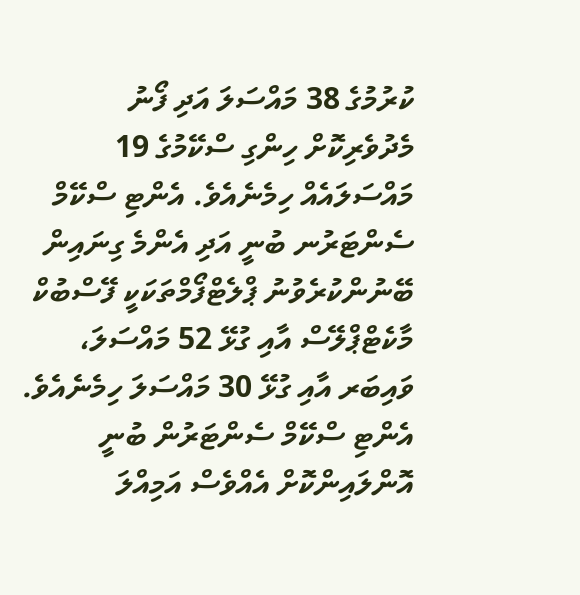ކުރުމުގެ 38 މައްސަލަ އަދި ފޯނު މެދުވެރިކޮށް ހިންގި ސްކޭމުގެ 19 މައްސަލައެއް ހިމެނެއެވެ. އެންޓި ސްކޭމް ސެންޓަރުނ ބުނީ އަދި އެންމެ ގިނައިން ބޭނުންކުރެވުނު ޕްލެޓްފޯމްތަކަކީ ފޭސްބުކް މާކެޓްޕްލޭސް އާއި ގުޅޭ 52 މައްސަލަ، ވައިބަރ އާއި ގުޅޭ 30 މައްސަލަ ހިމެނެއެވެ.
އެންޓި ސްކޭމް ސެންޓަރުން ބުނީ އޮންލައިންކޮށް އެއްވެސް އަމިއްލަ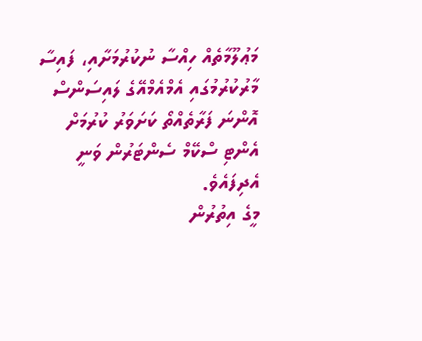މަޢުލޫމާތެއް ހިއްސާ ނުކުރުމަށާއި، ފައިސާ މާރުކުރުމުގައި އެމްއެމްއޭގެ ލައިސަންސް އޮންނަ ފަރާތެއްތޯ ކަށަވަރު ކުރުމަށް އެންޓި ސްކޭމް ސެންޓަރުން ވަނީ އެދިފައެވެ.
މީގެ އިތުރުން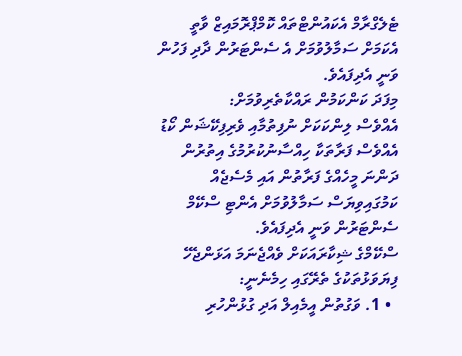ޓެލެގްރާމް އެކައުންޓްތައް ކޮމްޕްރޮމައިޒް ވާތީ އެކަމަށް ސަމާލުވުމަށް އެ ސެންޓަރުން ދާދި ފަހުން ވަނީ އެދިފައެވެ.
މިފަދަ ކަންކަމުން ރައްކާތެރިވުމަށް:
އެއްވެސް ލިންކަކަށް ނުފިތުމާއި ވެރިފިކޭޝަން ކޯޑު އެއްވެސް ފަރާތަކާ ހިއްސާނުކުރުމުގެ އިތުރުން ދަންނަ މީހެއްގެ ފަރާތުން އައި މެސެޖެއް ކަމުގައިވިޔަސް ސަމާލުވުމަށް އެންޓި ސްކޭމް ސެންޓަރުން ވަނީ އެދިފައެވެ.
ސްކޭމްގެ ޝިކާރައަކަށް ވެއްޖެނަމަ އަޅަންޖެހޭ ފިޔަވަޅުތަކުގެ ތެރޭގައި ހިމެނެނީ:
  • 1. ވަގުތުން އީމެއިލް އަދި ގުޅުންހުރި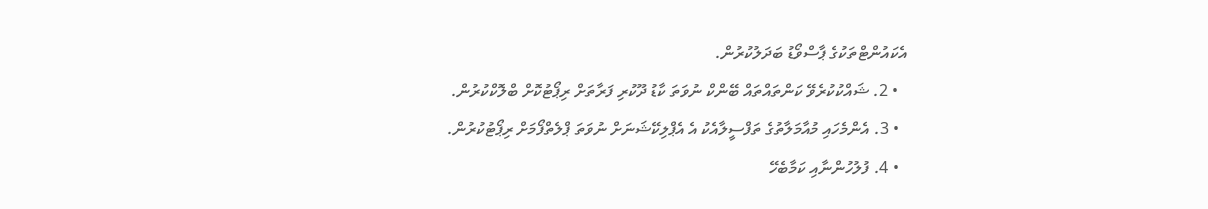އެކައުންޓްތަކުގެ ޕާސްވޯޑު ބަދަލުކުރުން.
  • 2. ޝައްކުކުރެވޭ ކަންތައްތައް ބޭންކް ނުވަތަ ކާޑު ދޫކުރި ފަރާތަށް ރިޕޯޓުކޮށް ބްލޮކްކުރުން.
  • 3. އެންމެހައި މުއާމަލާތުގެ ތަފްސީލާއެކު އެ އެޕްލިކޭޝަނަށް ނުވަތަ ޕްލެތްފޯމަށް ރިޕޯޓުކުރުން.
  • 4. ފުލުހުންނާއި ކަމާބެހޭ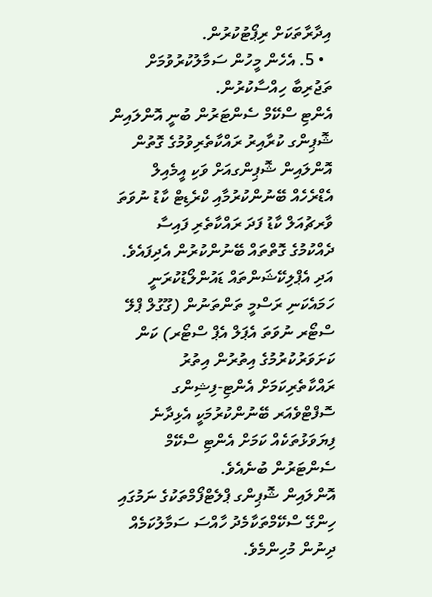އިދާރާތަކަށް ރިޕޯޓުކުރުން.
  • 5. އެހެން މީހުން ސަމާލުކުރުވުމަށް ތަޖުރިބާ ހިއްސާކުރުން.
އެންޓި ސްކޭމް ސެންޓަރުން ބުނީ އޮންލައިން ޝޮޕިންގ ކުރާއިރު ރައްކާތެރިވުމުގެ ގޮތުން އޮންލައިން ޝޮޕިންގއަށް ވަކި އީމެއިލް އެޑްރެހެއް ބޭނުންކުރުމާއި ކްރެޑިޓް ކާޑު ނުވަތަ ވާރޗުއަލް ކާޑު ފަދަ ރައްކާތެރި ފައިސާ ދެއްކުމުގެ ގޮތްތައް ބޭނުންކުރުން އެދިފައެވެ. އަދި އެޕްލިކޭޝަންތައް ޑައުންލޯޑުކުރަނީ ހަމައެކަނި ރަސްމީ ތަންތަނުން (ގޫގުލް ޕްލޭ ސްޓޯރ ނުވަތަ އެޕަލް އެޕް ސްޓޯރ) ކަން ކަށަވަރުކުރުމުގެ އިތުރުން އިތުރު ރައްކާތެރިކަމަށް އެންޓި-ފިޝިންގ ސޮފްޓްވެއަރ ބޭނުންކުރުމަކީ އެޅިދާނެ ފިޔަވަޅުތަކެއް ކަމަށް އެންޓި ސްކޭމް ސެންޓަރުން ބުނެއެވެ.
އޮންލައިން ޝޮޕިންގ ޕްލެޓްފޯމްތަކުގެ ނަމުގައި ހިންގޭ ސްކޭމްތަކާމެދު ހާއްސަ ސަމާލުކަމެއް ދިނުން މުހިންމެވެ.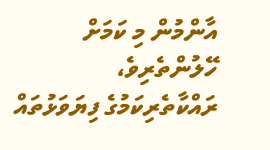އާންމުން މި ކަމަށް ހޭލުންތެރިވެ، ރައްކާތެރިކަމުގެ ފިޔަވަޅުތައް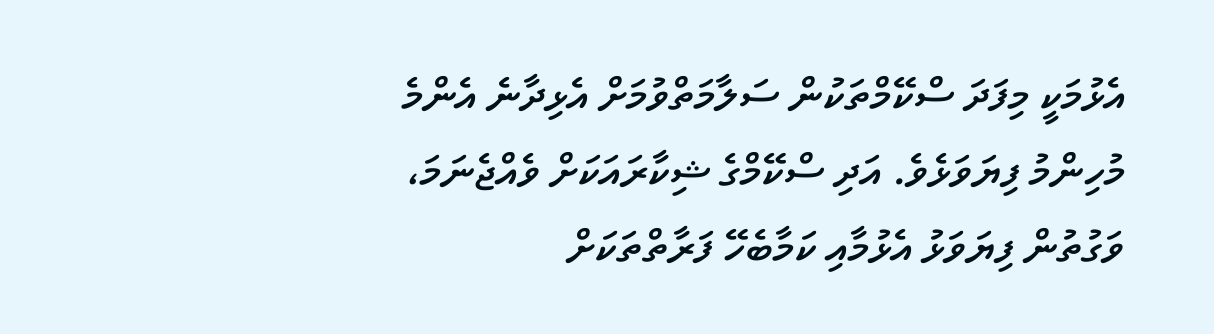އެޅުމަކީ މިފަދަ ސްކޭމްތަކުން ސަލާމަތްވުމަށް އެޅިދާނެ އެންމެ މުހިންމު ފިޔަވަޅެވެ. އަދި ސްކޭމްގެ ޝިކާރައަކަށް ވެއްޖެނަމަ، ވަގުތުން ފިޔަވަޅު އެޅުމާއި ކަމާބެހޭ ފަރާތްތަކަށް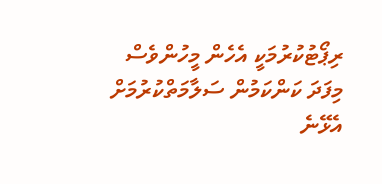ރިޕޯޓުކުރުމަކީ އެހެން މީހުންވެސް މިފަދަ ކަންކަމުން ސަލާމަތްކުރުމަށް އެޅޭނެ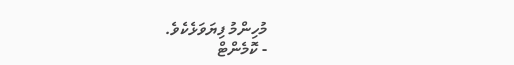މުހިންމު ފިޔަވަޅެކެވެ.
- ކޮމެންޓް